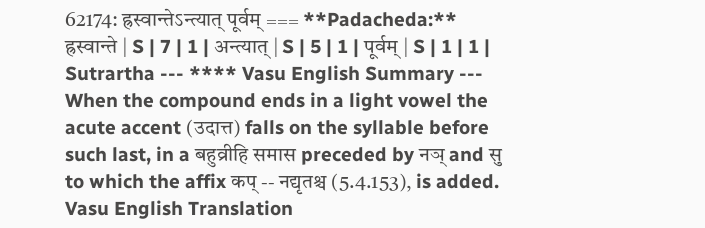62174: ह्रस्वान्तेऽन्त्यात् पूर्वम् === **Padacheda:** ह्रस्वान्ते | S | 7 | 1 | अन्त्यात् | S | 5 | 1 | पूर्वम् | S | 1 | 1 | Sutrartha --- **** Vasu English Summary --- When the compound ends in a light vowel the acute accent (उदात्त) falls on the syllable before such last, in a बहुव्रीहि समास preceded by नञ् and सु to which the affix कप् -- नद्यृतश्च (5.4.153), is added. Vasu English Translation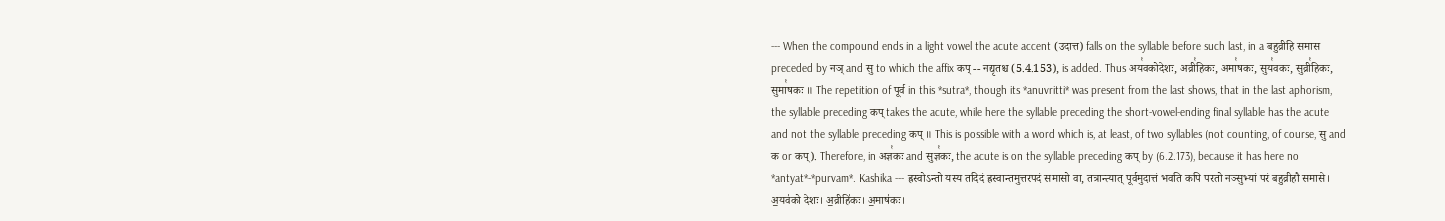--- When the compound ends in a light vowel the acute accent (उदात्त) falls on the syllable before such last, in a बहुव्रीहि समास preceded by नञ् and सु to which the affix कप् -- नद्यृतश्च (5.4.153), is added. Thus अय꣡वकोदेशः, अव्री꣡हिकः, अमा꣡षकः, सुय꣡वकः, सुव्री꣡हिकः, सुमा꣡षकः ॥ The repetition of पूर्व in this *sutra*, though its *anuvritti* was present from the last shows, that in the last aphorism, the syllable preceding कप् takes the acute, while here the syllable preceding the short-vowel-ending final syllable has the acute and not the syllable preceding कप् ॥ This is possible with a word which is, at least, of two syllables (not counting, of course, सु and क or कप्). Therefore, in अज्ञ꣡कः and सुज्ञ꣡कः, the acute is on the syllable preceding कप् by (6.2.173), because it has here no *antyat*-*purvam*. Kashika --- ह्रस्वोऽन्तो यस्य तदिदं ह्रस्वान्तमुत्तरपदं समासो वा, तत्रान्त्यात् पूर्वमुदात्तं भवति कपि परतो नञ्सुभ्यां परं बहुव्रीहौ समासे। अ॒यव॑को देशः। अ॒व्रीहि॑कः। अ॒माष॑कः।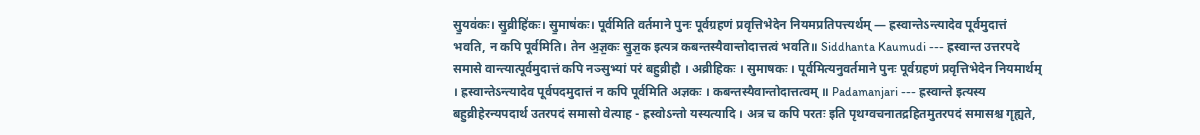सु॒यव॑कः। सु॒व्रीहि॑कः। सु॒माष॑कः। पूर्वमिति वर्तमाने पुनः पूर्वग्रहणं प्रवृत्तिभेदेन नियमप्रतिपत्त्यर्थम् — ह्रस्वान्तेऽन्त्यादेव पूर्वमुदात्तं भवति, न कपि पूर्वमिति। तेन अ॒ज्ञ॒कः सु॒ज्ञ॒क इत्यत्र कबन्तस्यैवान्तोदात्तत्वं भवति॥ Siddhanta Kaumudi --- ह्रस्वान्त उत्तरपदे समासे वान्त्यात्पूर्वमुदात्तं कपि नञ्सुभ्यां परं बहुव्रीहौ । अव्रीहिकः । सुमाषकः । पूर्वमित्यनुवर्तमाने पुनः पूर्वग्रहणं प्रवृत्तिभेदेन नियमार्थम् । ह्रस्वान्तेऽन्त्यादेव पूर्वपदमुदात्तं न कपि पूर्वमिति अज्ञकः । कबन्तस्यैवान्तोदात्तत्वम् ॥ Padamanjari --- ह्रस्वान्ते इत्यस्य बहुव्रीहेरन्यपदार्थ उतरपदं समासो वेत्याह - ह्रस्वोऽन्तो यस्यत्यादि । अत्र च कपि परतः इति पृथग्वचनातद्रहितमुतरपदं समासश्च गृह्यते,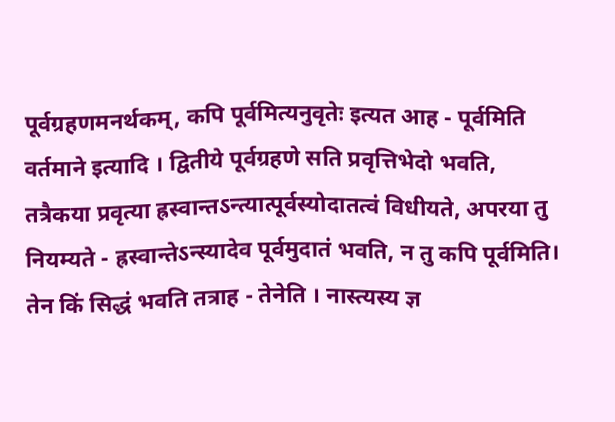पूर्वग्रहणमनर्थकम्, कपि पूर्वमित्यनुवृतेः इत्यत आह - पूर्वमिति वर्तमाने इत्यादि । द्वितीये पूर्वग्रहणे सति प्रवृत्तिभेदो भवति, तत्रैकया प्रवृत्या ह्रस्वान्तऽन्त्यात्पूर्वस्योदातत्वं विधीयते, अपरया तु नियम्यते - ह्रस्वान्तेऽन्स्यादेव पूर्वमुदातं भवति, न तु कपि पूर्वमिति। तेन किं सिद्धं भवति तत्राह - तेनेति । नास्त्यस्य ज्ञ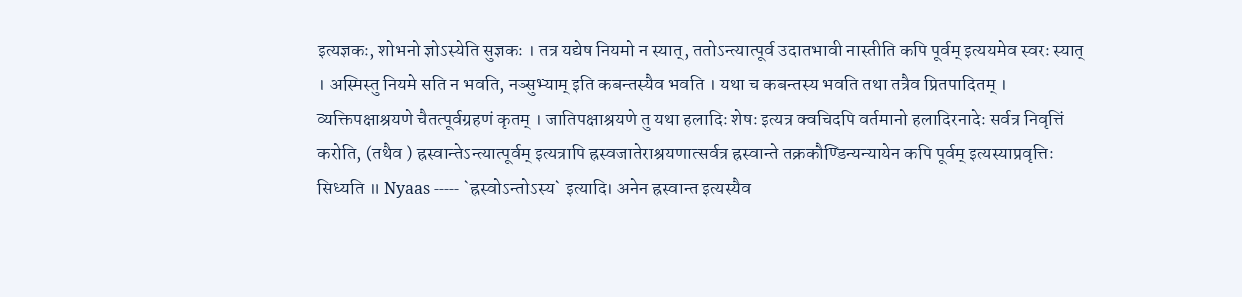इत्यज्ञकः, शोभनो ज्ञोऽस्येति सुज्ञकः । तत्र यद्येष नियमो न स्यात्, ततोऽन्त्यात्पूर्व उदातभावी नास्तीति कपि पूर्वम् इत्ययमेव स्वरः स्यात् । अस्मिस्तु नियमे सति न भवति, नञ्सुभ्याम् इति कबन्तस्यैव भवति । यथा च कबन्तस्य भवति तथा तत्रैव प्रितपादितम् । व्यक्तिपक्षाश्रयणे चैतत्पूर्वग्रहणं कृतम् । जातिपक्षाश्रयणे तु यथा हलादिः शेषः इत्यत्र क्वचिदपि वर्तमानो हलादिरनादेः सर्वत्र निवृत्तिं करोति, (तथैव ) ह्रस्वान्तेऽन्त्यात्पूर्वम् इत्यत्रापि ह्रस्वजातेराश्रयणात्सर्वत्र ह्रस्वान्ते तक्रकौण्डिन्यन्यायेन कपि पूर्वम् इत्यस्याप्रवृत्तिः सिध्यति ॥ Nyaas ----- `ह्रस्वोऽन्तोऽस्य` इत्यादि। अनेन ह्रस्वान्त इत्यस्यैव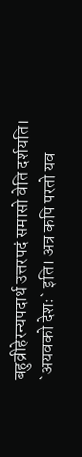बहुव्रीहेरन्यपदार्थ उत्तरपदं समासो वेति दर्शयति। `अयवको देशः` इति। अत्र कपि परतो यव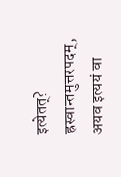इत्येतत्? ह्रस्वान्तमुत्तरपदम्, अयव इत्ययं वा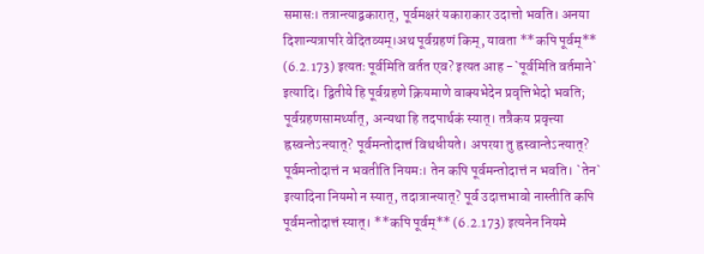समासः। तत्रान्त्याद्वकारात्, पूर्वमक्षरं यकाराकार उदात्तो भवति। अनया दिशान्यत्रापरि वेदितव्यम्।अथ पूर्वग्रहणं किम्, यावता **कपि पूर्वम्** (6.2.173) इत्यतः पूर्वमिति वर्तत एव? इत्यत आह -`पूर्वमिति वर्तमाने` इत्यादि। द्वितीये हि पूर्वग्रहणे क्रियमाणे वाक्यभेदेन प्रवृत्तिभेदो भवति; पूर्वग्रहणसामर्थ्यात्, अन्यथा हि तदपार्थकं स्यात्। तत्रैकय प्रवृत्त्या ह्रस्वन्तेऽन्त्यात्? पूर्वमन्तोदात्तं विथधीयते। अपरया तु ह्रस्वान्तेऽन्त्यात्? पूर्वमन्तोदात्तं न भवतीति नियमः। तेन कपि पूर्वमन्तोदात्तं न भवति। `तेन` इत्यादिना नियमो न स्यात्, तदात्रान्त्यात्? पूर्व उदात्तभावो नास्तीति कपि पूर्वमन्तोदात्तं स्यात्। **कपि पूर्वम्** (6.2.173) इत्यनेन नियमे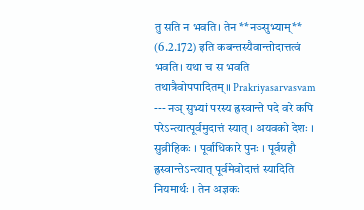तु सति न भवति। तेन **नञ्सुभ्याम्** (6.2.172) इति कबन्तस्यैवान्तोदात्तत्वं भवति। यथा च स भवति तथात्रैवोपपादितम्॥ Prakriyasarvasvam --- नञ् सुभ्यां परस्य ह्रस्वान्ते पदे वरे कपि परेऽन्त्यात्पूर्वमुदात्तं स्यात् । अयवको देशः । सुव्रीहिकः । पूर्वाधिकारे पुनः । पूर्वग्रहौ ह्रस्वान्तेऽन्त्यात् पूर्वमेवोदात्तं स्यादिति नियमार्थः । तेन अज्ञकः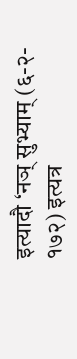इत्यादौ ‘नञ् सुभ्याम् (६-२- १७२) इत्यत्र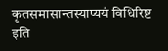कृतसमासान्तस्याप्ययं विधिरिष्ट इति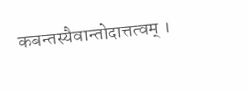कबन्तस्यैवान्तोदात्तत्वम् ।